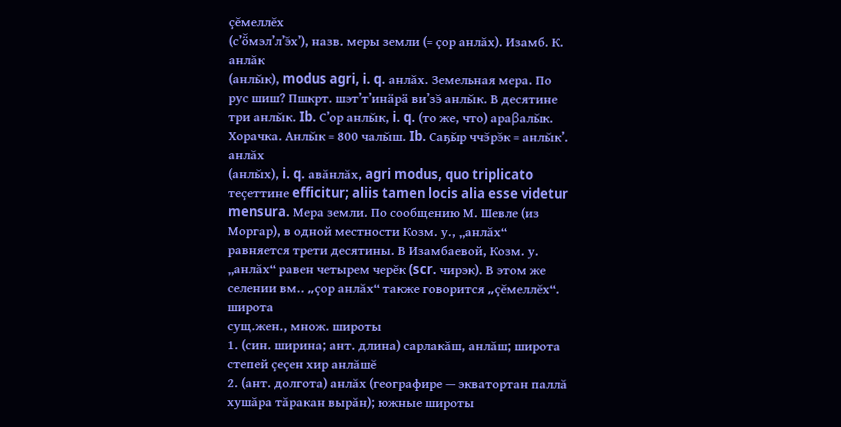çĕмеллĕх
(с’ӧ̆мэл’л’э̆х’), назв. меры земли (= çор анлăх). Изамб. К.
анлăк
(анлы̆к), modus agri, i. q. анлăх. Земельная мера. По рус шиш? Пшкрт. шэт’т’инӓрӓ ви’зэ̆ анлы̆к. В десятине три анлы̆к. Ib. С’ор анлы̆к, i. q. (то же, что) араβалы̆к. Хорачка. Анлы̆к = 800 чалы̆ш. Ib. Саҕы̆р ччэ̆рэ̆к = анлы̆к’.
анлăх
(анлы̆х), i. q. авăнлăх, agri modus, quo triplicato теçеттине efficitur; aliis tamen locis alia esse videtur mensura. Мера земли. По сообщению М. Шевле (из Моргар), в одной местности Козм. у., „анлăх“ равняется трети десятины. В Изамбаевой, Козм. у. „анлăх“ равен четырем черĕк (scr. чирэк). В этом же селении вм.. „çор анлăх“ также говорится „çĕмеллĕх“.
широта
сущ.жен., множ. широты
1. (син. ширина; ант. длина) сарлакăш, анлăш; широта степей çеçен хир анлăшĕ
2. (ант. долгота) анлăх (географире — экватортан паллă хушăра тăракан вырăн); южные широты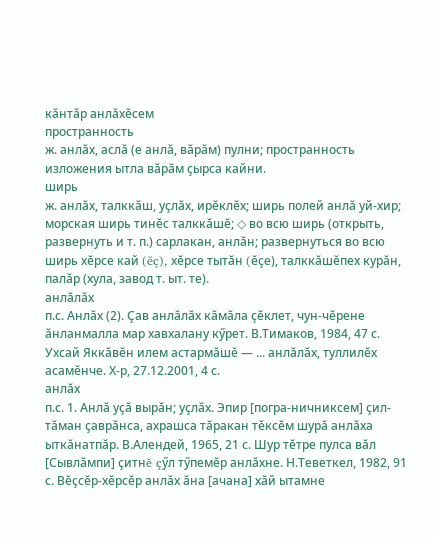кăнтăр анлăхĕсем
пространность
ж. анлăх, аслă (е анлă, вăрăм) пулни; пространность изложения ытла вăрăм çырса кайни.
ширь
ж. анлăх, талккăш, уçлăх, ирĕклĕх; ширь полей анлă уй-хир; морская ширь тинĕс талккăшĕ; ◇ во всю ширь (открыть, развернуть и т. п.) сарлакан, анлăн; развернуться во всю ширь хĕрсе кай (ĕç), хĕрсе тытăн (ĕçе), талккăшĕпех курăн, палăр (хула, завод т. ыт. те).
анлăлăх
п.с. Анлăх (2). Çав анлăлăх кăмăла çĕклет, чун-чĕрене ăнланмалла мар хавхалану кӳрет. В.Тимаков, 1984, 47 с. Ухсай Яккăвĕн илем астармăшĕ — ... анлăлăх, туллилĕх асамĕнче. Х-р, 27.12.2001, 4 с.
анлăх
п.с. 1. Анлă уçă вырăн; уçлăх. Эпир [погра-ничниксем] çил-тăман çаврăнса, ахрашса тăракан тĕксĕм шурă анлăха ыткăнатпăр. В.Алендей, 1965, 21 с. Шур тĕтре пулса вăл [Сывлăмпи] çитнĕ çӳл тӳпемĕр анлăхне. Н.Теветкел, 1982, 91 с. Вĕçсĕр-хĕрсĕр анлăх ăна [ачана] хăй ытамне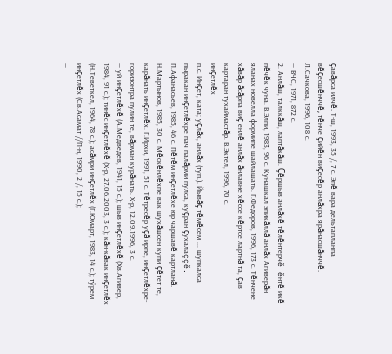çавăрса илчĕ. Т-ш, 1993, 35 /, 7 с. Эпĕ вара дельтапланпа вĕçесшĕнччĕ, тĕнче çийĕн виçесĕр анлăхра ярăнасшăнччĕ. Л.Сачкова, 1996, 108 с.
— ВЧС, 1971, 872 с.
2. Анлăш, талккăш, лаптăкăш. Çĕршыв анлăхĕ тĕлĕнтерчĕ ĕнтĕ икĕ пĕчĕк чуна. В.Элпи, 1983, 96 с. Кунашкал эпикăллă анлăх Агиверăн яланах новелла формипе шайлашать. Г.Федоров, 1996, 173 с. Тĕнчене хăвăр ăсăрпа виç енлĕ анлăх ăнлавне хĕссе кĕртсе лартнă та, çав картаран тухаймастăр. В.Эктел, 1996, 70 с.
инçетлĕх
п.с. Инçет, ката; уçлăх, анлăх (туп.). Йывăç тĕмĕсем ... шупкалса пыракан инçетлĕхре пач палăрми пулса, куçран çухалаççĕ. П.Афанасьев, 1985, 46 с. Пĕтĕм инçетлĕхе юр чаршавĕ картланă. Н.Мартынов, 1985, 30 с. Мĕскĕнлĕхпе вак шухăшсен купи çĕтет те, карăнать инçетлĕх. Г.Ирхи, 1991, 51 с. Тĕтресĕр уçă ирпе, инçетлĕхре-горизонтра пулин те, вăрман курăнать. Х-р, 12.09.1996, 3 с.
— уй инçетлĕхĕ (А.Медведев, 1941, 15 с.); шыв инçетлĕхĕ (Хв.Агивер, 1984, 91 с.); тинĕс инçетлĕхĕ (Х-р, 27.06.2003, 3 с.); кăн-кăвак инçетлĕх (Н.Теветкел, 1964, 78 с.); асăмри инçетлĕх (Г.Юмарт, 1983, 14 с.); тӳрем инçетлĕх (Св.Асамат //П-н, 1990, 2 /, 15 с.);
—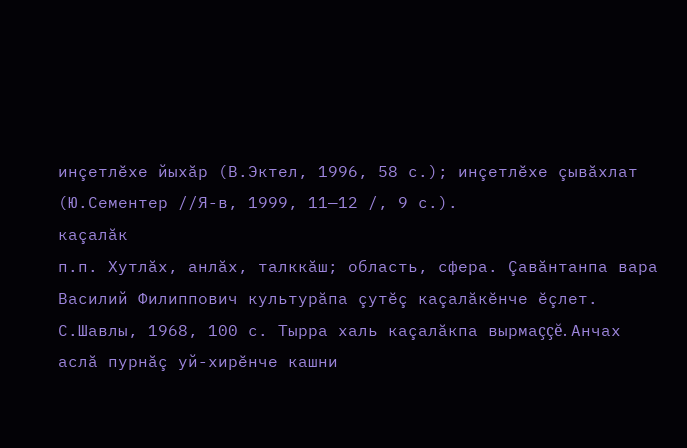инçетлĕхе йыхăр (В.Эктел, 1996, 58 с.); инçетлĕхе çывăхлат (Ю.Сементер //Я-в, 1999, 11—12 /, 9 с.).
каçалăк
п.п. Хутлăх, анлăх, талккăш; область, сфера. Çавăнтанпа вара Василий Филиппович культурăпа çутĕç каçалăкĕнче ĕçлет. С.Шавлы, 1968, 100 с. Тырра халь каçалăкпа вырмаççĕ. Анчах аслă пурнăç уй-хирĕнче кашни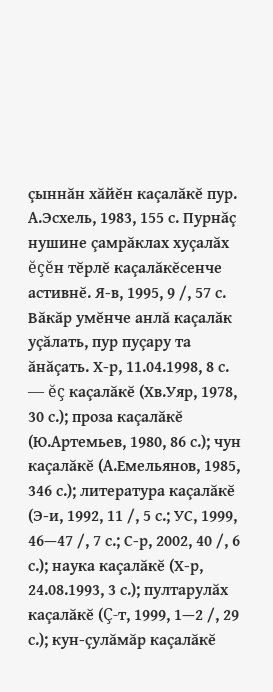çыннăн хăйĕн каçалăкĕ пур. А.Эсхель, 1983, 155 с. Пурнăç нушине çамрăклах хуçалăх ĕçĕн тĕрлĕ каçалăкĕсенче астивнĕ. Я-в, 1995, 9 /, 57 с. Вăкăр умĕнче анлă каçалăк уçăлать, пур пуçару та ăнăçать. Х-р, 11.04.1998, 8 с.
— ĕç каçалăкĕ (Хв.Уяр, 1978, 30 с.); проза каçалăкĕ (Ю.Артемьев, 1980, 86 с.); чун каçалăкĕ (А.Емельянов, 1985, 346 с.); литература каçалăкĕ (Э-и, 1992, 11 /, 5 с.; УС, 1999, 46—47 /, 7 с.; С-р, 2002, 40 /, 6 с.); наука каçалăкĕ (Х-р, 24.08.1993, 3 с.); пултарулăх каçалăкĕ (Ç-т, 1999, 1—2 /, 29 с.); кун-çулăмăр каçалăкĕ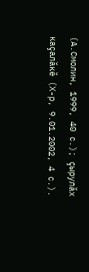(А.Смолин, 1999, 40 с.); çырулăх каçалăкĕ (Х-р, 9.01.2002, 4 с.).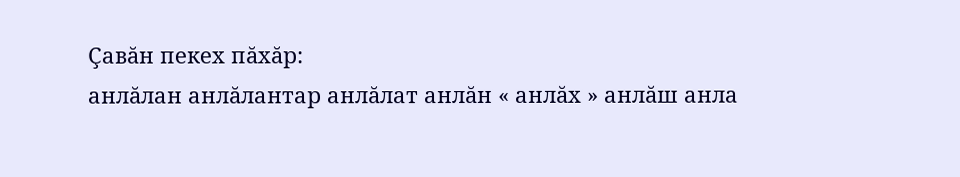Çавăн пекех пăхăр:
анлăлан анлăлантар анлăлат анлăн « анлăх » анлăш анла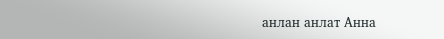анлан анлат Анна